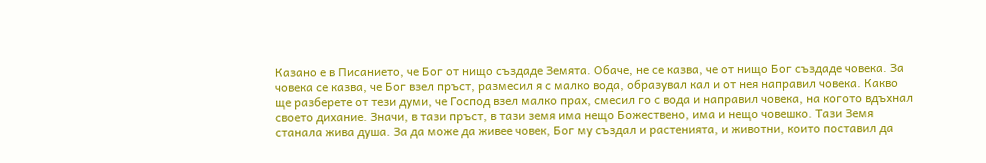Казано е в Писанието, че Бог от нищо създаде Земята. Обаче, не се казва, че от нищо Бог създаде човека. За човека се казва, че Бог взел пръст, размесил я с малко вода, образувал кал и от нея направил човека. Какво ще разберете от тези думи, че Господ взел малко прах, смесил го с вода и направил човека, на когото вдъхнал своето дихание. Значи, в тази пръст, в тази земя има нещо Божествено, има и нещо човешко. Тази Земя станала жива душа. За да може да живее човек, Бог му създал и растенията, и животни, които поставил да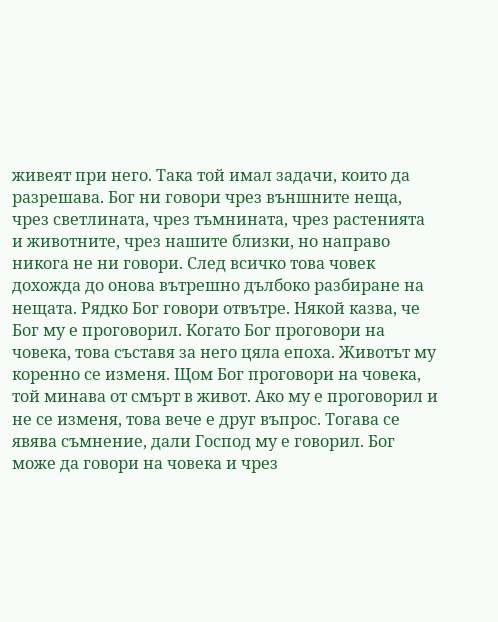живеят при него. Така той имал задачи, които да разрешава. Бог ни говори чрез външните неща, чрез светлината, чрез тъмнината, чрез растенията и животните, чрез нашите близки, но направо никога не ни говори. След всичко това човек дохожда до онова вътрешно дълбоко разбиране на нещата. Рядко Бог говори отвътре. Някой казва, че Бог му е проговорил. Когато Бог проговори на човека, това съставя за него цяла епоха. Животът му коренно се изменя. Щом Бог проговори на човека, той минава от смърт в живот. Ако му е проговорил и не се изменя, това вече е друг въпрос. Тогава се явява съмнение, дали Господ му е говорил. Бог може да говори на човека и чрез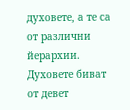духовете, а те са от различни йерархии. Духовете биват от девет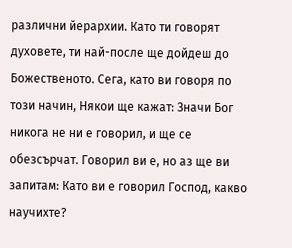различни йерархии. Като ти говорят духовете, ти най-после ще дойдеш до Божественото. Сега, като ви говоря по този начин, Някои ще кажат: Значи Бог никога не ни е говорил, и ще се обезсърчат. Говорил ви е, но аз ще ви запитам: Като ви е говорил Господ, какво научихте?